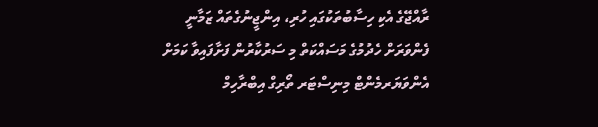ރާއްޖޭގެ އެކި ހިސާބުތަކުގައި ހުރި، އިންޖީނުގެތައް ޒަމާނީ ފެންވަރަށް ހެދުމުގެ މަސައްކަތް މި ސަރުކާރުން ފަށާފައިވާ ކަމަށް އެންވަޔަރމެންޓް މިނިސްޓަރ ތޯރިގް އިބްރާހިމް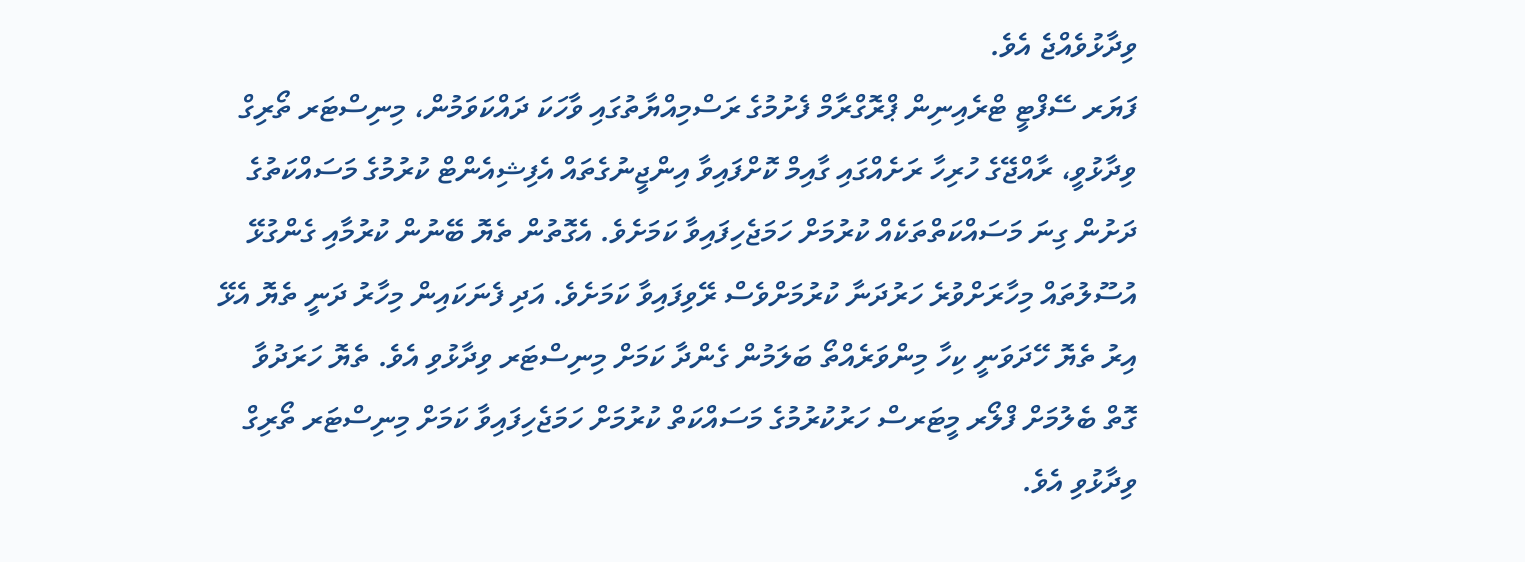ވިދާޅުވެއްޖެ އެވެ.
ފަޔަރ ސޭފްޓީ ޓްރެއިނިން ޕްރޮގްރާމް ފެށުމުގެ ރަސްމިއްޔާތުގައި ވާހަކަ ދައްކަވަމުން، މިނިސްޓަރ ތޯރިގް ވިދާޅުވީ، ރާއްޖޭގެ ހުރިހާ ރަށެއްގައި ގާއިމް ކޮށްފައިވާ އިންޖީނުގެތައް އެފިޝިއެންޓް ކުރުމުގެ މަސައްކަތުގެ ދަށުން ގިނަ މަސައްކަތްތަކެއް ކުރުމަށް ހަމަޖެހިފައިވާ ކަމަށެވެ. އެގޮތުން ތެޔޮ ބޭނުން ކުރުމާއި ގެންގުޅޭ އުސޫލުތައް މިހާރަށްވުރެ ހަރުދަނާ ކުރުމަށްވެސް ރޭވިފައިވާ ކަމަށެވެ. އަދި ފެނަކައިން މިހާރު ދަނީ ތެޔޮ އެޅޭ އިރު ތެޔޮ ހޭދަވަނީ ކިހާ މިންވަރެއްތޯ ބަލަމުން ގެންދާ ކަމަށް މިނިސްޓަރ ވިދާޅުވި އެވެ. ތެޔޮ ހަރަދުވާ ގޮތް ބެލުމަށް ފްލޯރ މީޓަރސް ހަރުކުރުމުގެ މަސައްކަތް ކުރުމަށް ހަމަޖެހިފައިވާ ކަމަށް މިނިސްޓަރ ތޯރިގް ވިދާޅުވި އެވެ.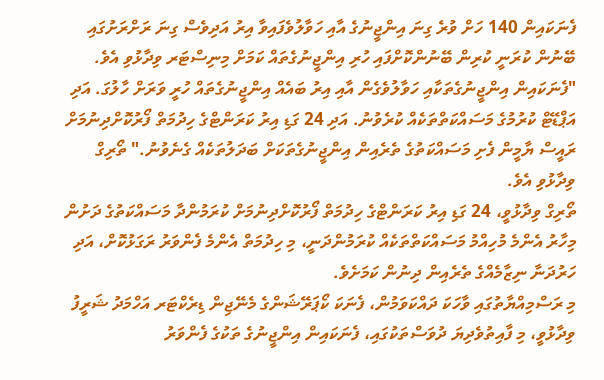ފެނަކައިން 140 ހަށް ވުރެ ގިނަ އިންޖީނުގެ އާއި ހަވާލުވެފައިވާ އިރު އަދިވެސް ގިނަ ރަށްރަށުގައި ބޭނުން ކުރަނީ ކުރިން ބޭނުންކޮށްފައި ހުރި އިންޖީނުގެތައް ކަމަށް މިނިސްޓަރ ވިދާޅުވި އެވެ.
"ފެނަކައިން އިންޖީނުގެތަކާއި ހަވާލުވެގެން އާއި އިރު ބައެއް އިންޖީނުގެތައް ހުރީ ވަރަށް ހާލުގަ. އަދި އަޕްޑޭޓް ކުރުމުގެ މަސައްކަތްތަކެއް ކުރެވުނު. އަދި 24 ގަޑި އިރު ކަރަންޓްގެ ހިދުމަތް ފޯރުކޮށްދިނުމަށް ރައީސް ޔާމީން ފެށި މަސައްކަތުގެ ތެރެއިން އިންޖީނުގެތަކަށް ބަދަލުތަކެއް ގެނެވުނު." ތޯރިގް ވިދާޅުވި އެވެ.
ތޯރިގް ވިދާޅުވީ، 24 ގަޑި އިރު ކަރަންޓްގެ ހިދުމަތް ފޯރުކޮށްދިނުމަށް ކުރަމުންދާ މަސައްކަތުގެ ދަށުން މިހާރު އެންމެ މުހިއްމު މަސައްކަތްތަކެއް ކުރަމުންދަނީ، މި ހިދުމަތް އެންމެ ފެންވަރު ރަގަޅުކޮށް، އަދި ހަރުދަނާ ނިޒާމެއްގެ ތެރެއިން ދިނުން ކަމަށެވެ.
މި ރަސްމިއްޔާތުގައި ވާހަކަ ދައްކަވަމުން، ފެނަކަ ކޯޕަރޭޝަންގެ މެނޭޖިން ޑިރެކްޓަރ އަހްމަދު ޝަރީފު ވިދާޅުވީ، މި ފާއިތުވެދިޔަ ދުވަސްތަކުގައި، ފެނަކައިން އިންޖީނުގެ ތަކުގެ ފެންވަރު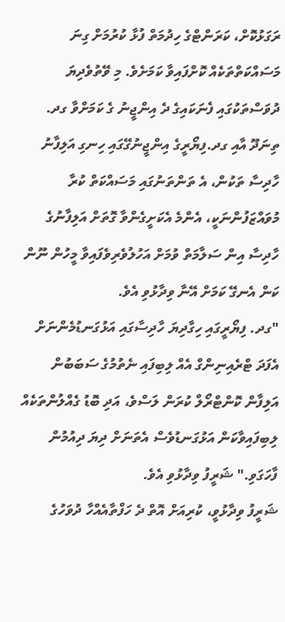ރަގަޅުކޮށް، ކަރަންޓްގެ ހިދުމަތް ފުޅާ ކުރުމަށް ގިނަ މަސައްކަތްތަކެއް ކޮށްފައިވާ ކަމަށެވެ. މި ވޭތުވެދިޔަ ދުވަސްތަކުގައި ފެނަކައިގެ ދެ އިންޖީނު ގެ ކަމަށްވާ ގދ. ތިނަދޫ އާއި ގދ.ފިޔޯރީގެ އިންޖީނުގޭގައި ހިނގި އަލިފާނު ހާދިސާ ތަކުން، އެ ތަންތަނުގައި މަސައްކަތް ކުރާ މުވައްޒަފުންނަކީ، އެންމެ އެކަށީގެންވާ ގޮތަށް އަލިފާނުގެ ހާދިސާ އިން ސަލާމަތް ވުމަށް އަހުލުވެރިވެފައިވާ މީހުން ނޫން ކަން އެނގޭ ކަމަށް އޭނާ ވިދާޅުވި އެވެ.
"ގދ. ފިޔޯރީގައި ހިގާދިޔަ ހާދިސާގައި އަޅުގަނޑުމެންނަށް އެފަދަ ޓްރެއިނިންގް އެއް ލިބިފައި ނެތުމުގެ ސަބަބުން އަލިފާން ކޮންޓްރޯލް ކުރަން ލަސްވެ، އަދި ބޮޑު ގެއްލުންތަކެއް ލިބިފައިވާކަން އަޅުގަނޑުވެސް އެތަނަށް ދިޔަ ދިއުމުން ފާހަގަވި." ޝަރީފު ވިދާޅުވި އެވެ.
ޝަރީފު ވިދާޅުވީ، ކުރިއަށް އޮތް ދެ ހަފްތާއެއްހާ ދުވަހުގެ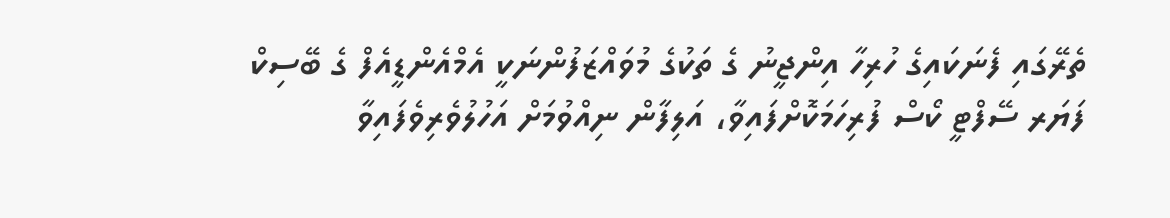ތެރޭގައި ފެނަކައިގެ ހުރިހާ އިންޖީނު ގެ ތަކުގެ މުވައްޒަފުންނަކީ އެމްއެންޑީއެފް ގެ ބޭސިކް ފަޔަރ ސޭފްޓީ ކޯސް ފުރިހަމަކޮށްފައިވާ، އަލިފާން ނިއްވުމަށް އަހުލުވެރިވެފައިވާ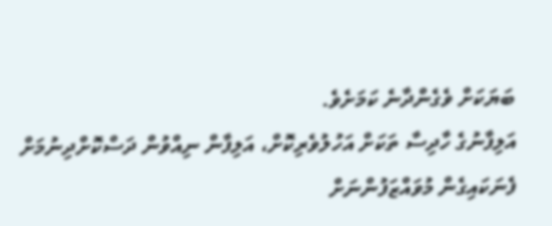ބަޔަކަށް ވެގެންދާނެ ކަމަށެވެ.
އަލިފާނުގެ ހާދިސާ ތަކަށް އަހުލުވެރިކޮށް، އަލިފާން ނިއްވުން ދަސްކޮށްދިނުމަށް ފެނަކައިގެން މުވައްޒަފުންނަށް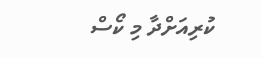ކުރިއަށްދާ މި ކޯސް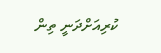ކުރިއަށްދަނީ ތިން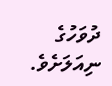ދުވަހުގެ ނިއަލަށެވެ.